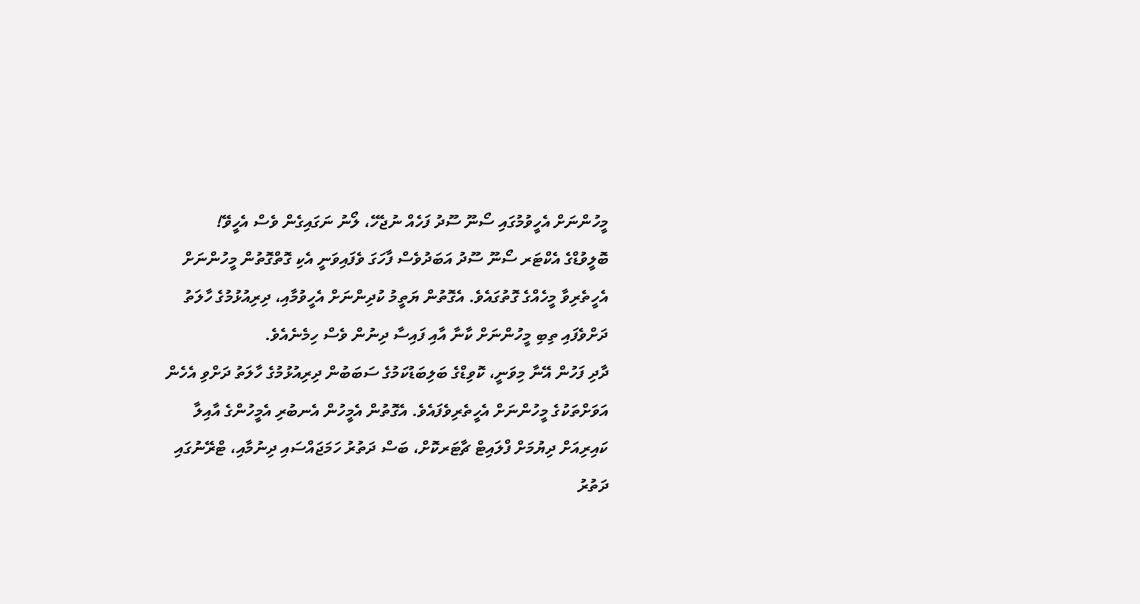މީހުންނަށް އެހީވުމުގައި ސޯނޫ ސޫދު ފަހެއް ނުޖެހޭ، ލޯނު ނަގައިގެން ވެސް އެހީވޭ!
ބޮލީވުޑްގެ އެކްޓަރ ސޯނޫ ސޫދު އަބަދުވެސް ފާހަގަ ވެފައިވަނީ އެކި ގޮތްގޮތުން މީހުންނަށް އެހީތެރިވާ މީހެއްގެ ގޮތުގައެވެ. އެގޮތުން ޔަތީމު ކުދިންނަށް އެހީވުމާއި، ދިރިއުޅުމުގެ ހާލަތު ދަށްވެފައި ތިބި މީހުންނަށް ކާނާ އާއި ފައިސާ ދިނުން ވެސް ހިމެނެއެވެ.
ދާދި ފަހުން އޭނާ މިވަނީ، ކޮވިޑްގެ ބަލިބަޑުކަމުގެ ސަބަބުން ދިރިއުޅުމުގެ ހާލަތު ދަށްވި އެހެން އަވަށްތަކުގެ މީހުންނަށް އެހީތެރިވެފައެވެ. އެގޮތުން އެމީހުން އެނބުރި އެމީހުންގެ އާއިލާ ކައިރިއަށް ދިޔުމަށް ފްލައިޓް ޗާޓަރކޮށް، ބަސް ދަތުރު ހަމަޖައްސައި ދިނުމާއި، ޓްރޭނުގައި ދަތުރު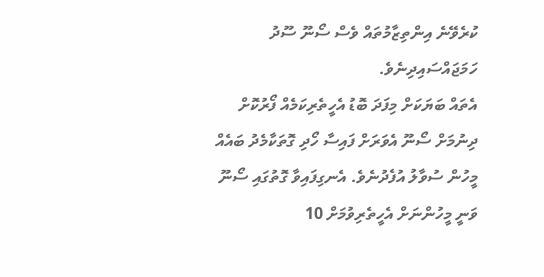ކުރެވޭނެ އިންތިޒާމުތައް ވެސް ސޯނޫ ސޫދު ހަމަޖައްސައިދިނެވެ.
އެތައް ބަޔަކަށް މިފަދަ ބޮޑު އެހީތެރިކަމެއް ފޯރުކޮށް ދިނުމަށް ސޯނޫ އެވަރަށް ފައިސާ ހޯދި ގޮތަކާމެދު ބައެއް މީހުން ސުވާލު އުފެދުނެވެ. އެނގިފައިވާ ގޮތުގައި ސޯނޫ ވަނީ މީހުންނަށް އެހީތެރިވުމަށް 10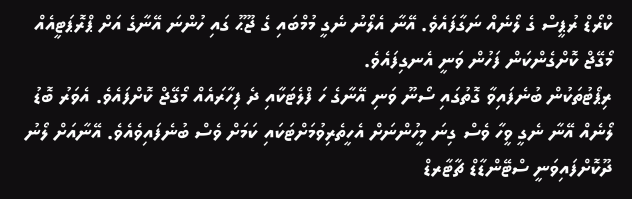ކްރޯޑް ރުޕީސް ގެ ލޯނެއް ނަގާފައެވެ. އޭނާ އެލޯނު ނެގީ މުމްބައި ގެ ޖޫޙޫ ގައި ހުންނަ އޭނާގެ އަށް ޕްރޮޕަޓީއެއް މޯގޭޖް ކޮށްގެންކަން ފަހުން ވަނީ އެނގިފައެވެ.
ރިޕޯޓުތަކުން ބުނެފައިވާ ގޮތުގައި ސޯނޫ ވަނި އޭނާގެ ހަ ފްލެޓަކާއި ދެ ފިހާރައެއް މޯގޭޖް ކޮށްފައެވެ. އެވަރު ބޮޑު ލޯނެއް އޭނާ ނެގީ ވީހާ ވެސް ގިނަ މީހުންނަށް އެހީތެރިވުމަށްޓަކައި ކަމަށް ވެސް ބުނެފައިވެއެވެ. އޭނާއަށް ލޯނު ދޫކޮށްފައިވަނީ ސްޓޭންޑާޑް ޗާޓާރޑް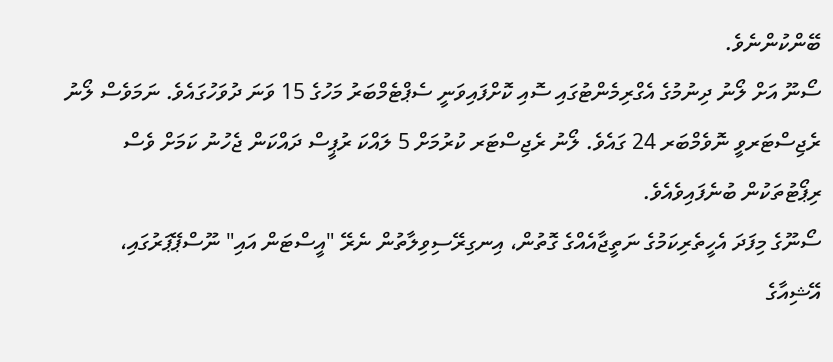ބޭންކުންނެވެ.
ސޯނޫ އަށް ލޯނު ދިނުމުގެ އެގްރިމެންޓުގައި ސޮއި ކޮށްފައިވަނީ ސެޕްޓެމްބަރު މަހުގެ 15 ވަނަ ދުވަހުގައެވެ. ނަމަވެސް ލޯނު ރެޖިސްޓަރވީ ނޮވެމްބަރ 24 ގައެވެ. ލޯނު ރެޖިސްޓަރ ކުރުމަށް 5 ލައްކަ ރުޕީސް ދައްކަން ޖެހުނު ކަމަށް ވެސް ރިޕޯޓުތަކުން ބުނެފައިވެއެވެ.
ސޯނޫގެ މިފަދަ އެހީތެރިކަމުގެ ނަތީޖާއެއްގެ ގޮތުން، އިނގިރޭސިވިލާތުން ނެރޭ "އީސްޓަން އައި" ނޫސްޕޭޕަރުގައި، އޭޝިއާގެ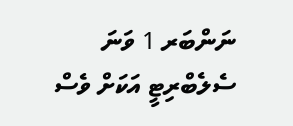ނަންބަރ 1 ވަނަ ސެލެބްރިޓީ އަކަށް ވެސް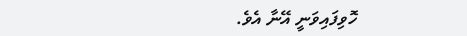ހޮވިފައިވަނީ އޭނާ އެވެ.